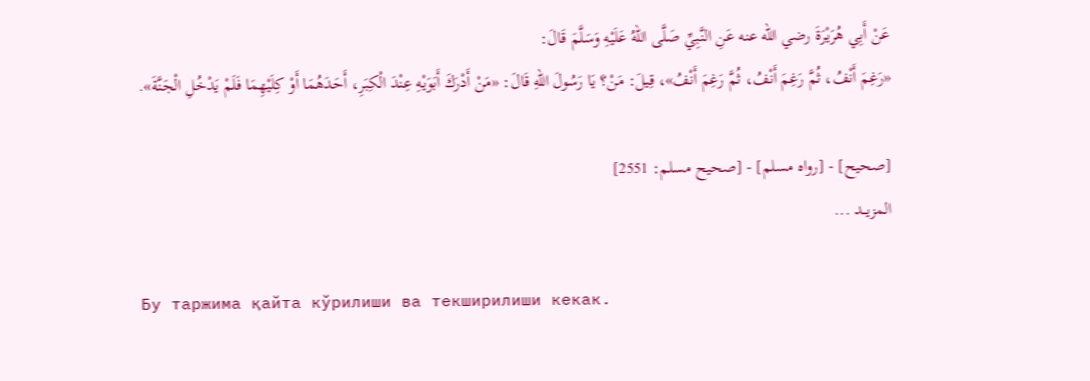عَنْ أَبِي هُرَيْرَةَ رضي الله عنه عَنِ النَّبِيِّ صَلَّى اللهُ عَلَيْهِ وَسَلَّمَ قَالَ:
«رَغِمَ أَنْفُ، ثُمَّ رَغِمَ أَنْفُ، ثُمَّ رَغِمَ أَنْفُ»، قِيلَ: مَنْ؟ يَا رَسُولَ اللهِ قَالَ: «مَنْ أَدْرَكَ أَبَوَيْهِ عِنْدَ الْكِبَرِ، أَحَدَهُمَا أَوْ كِلَيْهِمَا فَلَمْ يَدْخُلِ الْجَنَّةَ».

[صحيح] - [رواه مسلم] - [صحيح مسلم: 2551]
المزيــد ...

Бу таржима қайта кўрилиши ва текширилиши кекак.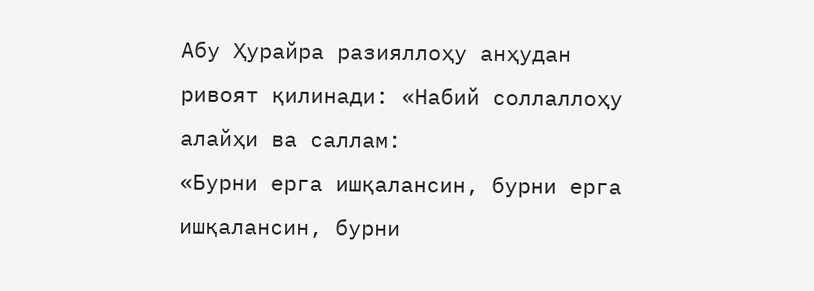Абу Ҳурайра разияллоҳу анҳудан ривоят қилинади: «Набий соллаллоҳу алайҳи ва саллам:
«Бурни ерга ишқалансин, бурни ерга ишқалансин, бурни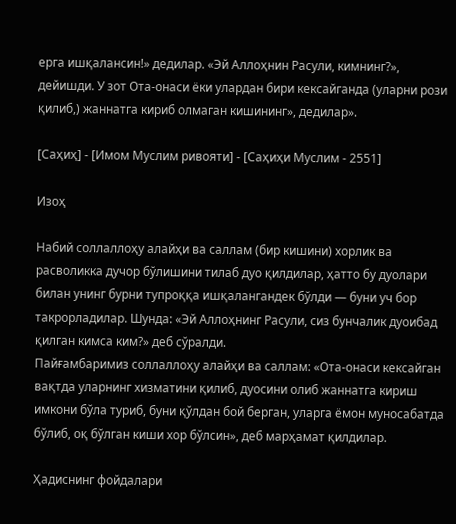ерга ишқалансин!» дедилар. «Эй Аллоҳнин Расули, кимнинг?», дейишди. У зот Ота-онаси ёки улардан бири кексайганда (уларни рози қилиб,) жаннатга кириб олмаган кишининг», дедилар».

[Саҳиҳ] - [Имом Муслим ривояти] - [Саҳиҳи Муслим - 2551]

Изоҳ

Набий соллаллоҳу алайҳи ва саллам (бир кишини) хорлик ва расволикка дучор бўлишини тилаб дуо қилдилар, ҳатто бу дуолари билан унинг бурни тупроққа ишқалангандек бўлди — буни уч бор такрорладилар. Шунда: «Эй Аллоҳнинг Расули, сиз бунчалик дуоибад қилган кимса ким?» деб сўралди.
Пайғамбаримиз соллаллоҳу алайҳи ва саллам: «Ота-онаси кексайган вақтда уларнинг хизматини қилиб, дуосини олиб жаннатга кириш имкони бўла туриб, буни қўлдан бой берган, уларга ёмон муносабатда бўлиб, оқ бўлган киши хор бўлсин», деб марҳамат қилдилар.

Ҳадиснинг фойдалари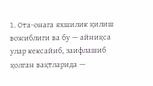1. Ота-онага яхшилик қилиш вожиблиги ва бу — айниқса улар кексайиб, заифлашиб қолган вақтларида —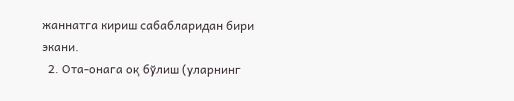жаннатга кириш сабабларидан бири экани.
  2. Ота-онага оқ бўлиш (уларнинг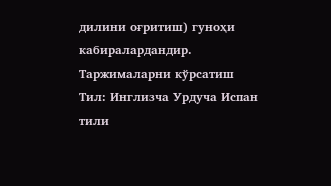дилини оғритиш) гуноҳи кабиралардандир.
Таржималарни кўрсатиш
Тил: Инглизча Урдуча Испан тили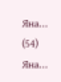Яна... (54)
Яна...